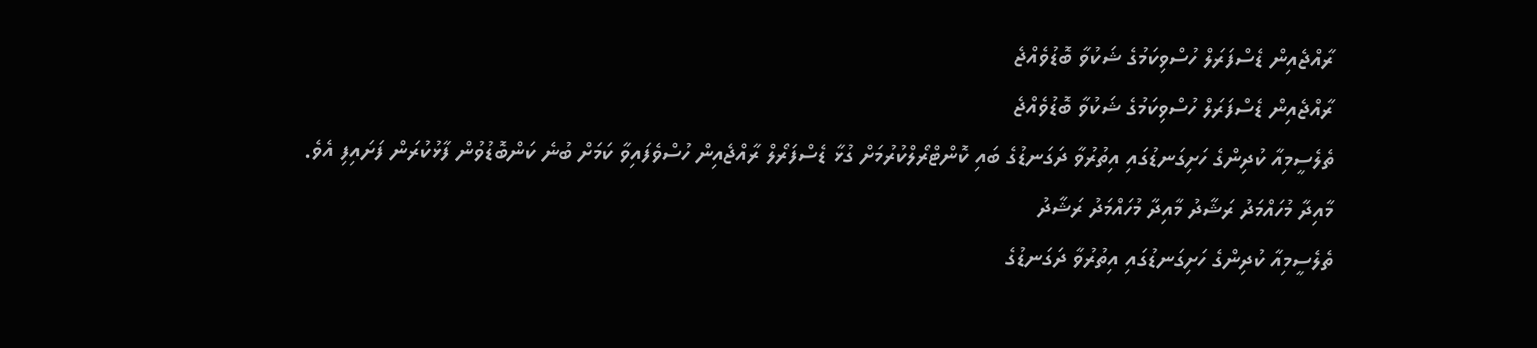ރާއްޖެއިން ޑެސްފަރަލް ހުސްވިކަމުގެ ޝަކުވާ ބޮޑުވެއްޖެ
ރާއްޖެއިން ޑެސްފަރަލް ހުސްވިކަމުގެ ޝަކުވާ ބޮޑުވެއްޖެ
ތެލެސީމިއާ ކުދިންގެ ހަށިގަނޑުގައި އިތުރުވާ ދަގަނޑުގެ ބައި ކޮންޓްރޯލްކުރުމަށް ގުޅާ ޑެސްފަރޯލް ރާއްޖެއިން ހުސްވެފައިވާ ކަމަށް ބުނެ ކަންބޮޑުވުން ފާޅުކުރަން ފަށައިފި އެވެ.
މާއިދާ މުހައްމަދު ރަޝާދު މާއިދާ މުހައްމަދު ރަޝާދު
ތެލެސީމިއާ ކުދިންގެ ހަށިގަނޑުގައި އިތުރުވާ ދަގަނޑުގެ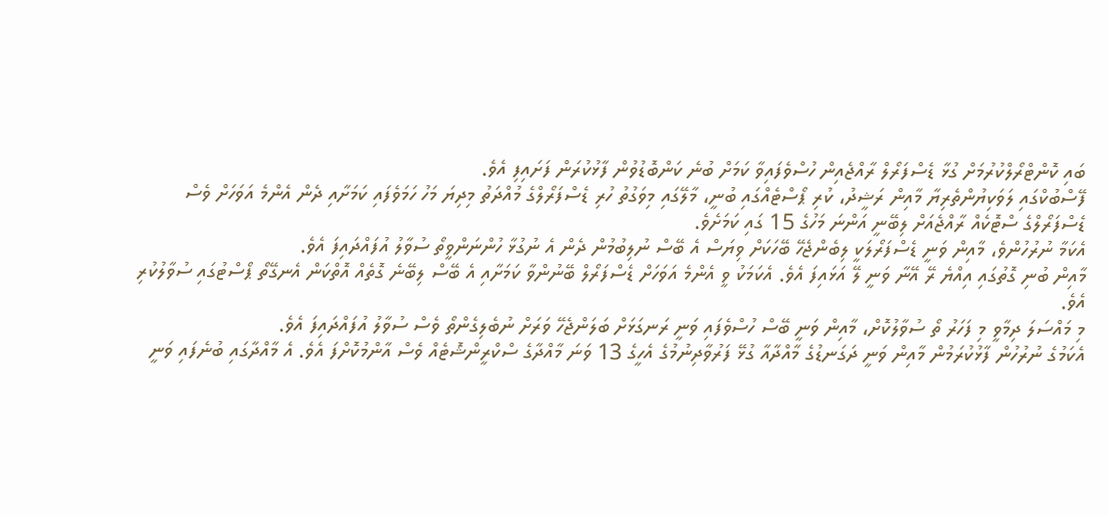ބައި ކޮންޓްރޯލްކުރުމަށް ގުޅާ ޑެސްފަރޯލް ރާއްޖެއިން ހުސްވެފައިވާ ކަމަށް ބުނެ ކަންބޮޑުވުން ފާޅުކުރަން ފަށައިފި އެވެ.
ފޭސްބުކްގައި ލަވަކިޔުންތެރިޔާ މާއިން ރަޝީދު، ކުރި ޕޯސްޓެއްގައި ބުނީ، މާލޭގައި މިވަގުތު ހުރި ޑެސްފަރޯލްގެ މުއްދަތު މިދިޔަ މަހު ހަމަވެފައި ކަމަށާއި ދެން އެންމެ އަވަހަށް ވެސް ޑެސްފަރޯލްގެ ސްޓޮކެއް ރާއްޖެއަށް ލިބޭނީ އަންނަ މަހުގެ 15 ގައި ކަމަށެވެ.
އެކަމާ ނުރުހުންވެ، މާއިން ވަނީ ޑެސްފަރޯލަކީ ލިބެންޖެހޭ ބޭހަކަށް ވިޔަސް އެ ބޭސް ނުލިބުމުން ދެން އެ ނުގުޅާ ހުންނަންވީތޯ ސުވާލު އުފައްދައިފަ އެވެ.
މާއިން ބުނި ގޮތުގައި އިއްޔެ ރޭ އޭނާ ވަނީ ލޭ އަޅައިފަ އެވެ. އެކަމަކު ވީ އެންމެ އަވަހަށް ޑެސްފަރޯލް ބޭނުންވާ ކަމަށާއި އެ ބޭސް ލިބޭނެ ގޮތެއް އޮތްކަން އެނގޭތޯ ޕޯސްޓުގައި ސުވާލުކުރި އެވެ.
މި މައްސަލަ ދިމާވީ މި ފަހަރު ތޯ ސުވާލުކޮށް، މާއިން ވަނީ ބޭސް ހުސްވެފައި ވަނީ ރަނގަޅަށް ބަލަންޖެހޭ ވަރަށް ނުބެލިގެންތޯ ވެސް ސުވާލު އުފައްދައިފަ އެވެ.
އެކަމުގެ ނުރުހުން ފާޅުކުރަމުން މާއިން ވަނީ ދަގަނޑުގެ މާއްދާއާ ގުޅޭ ފަރުވާދިނުމުގެ އެހީގެ 13 ވަނަ މާއްދާގެ ސްކްރީންޝޮޓެއް ވެސް އާންމުކޮށްފަ އެވެ. އެ މާއްދާގައި ބުނެފައި ވަނީ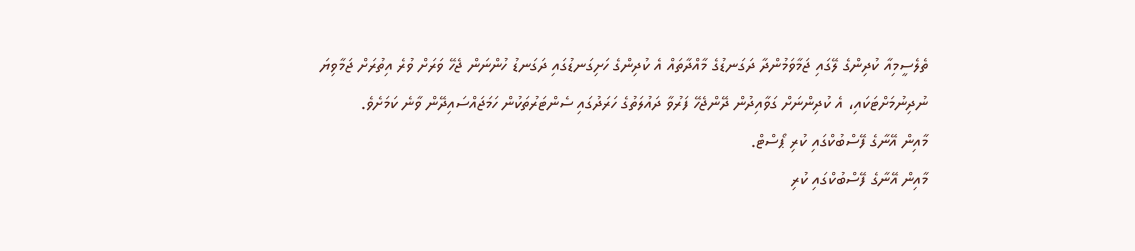ތެލެސީމިއާ ކުދިންގެ ލޭގައި ޖަމާވަމުންދާ ދަގަނޑުގެ މާއްދާތައް އެ ކުދިންގެ ހަށިގަނޑުގައި ދަގަނޑު ހުންނަން ޖެހޭ ވަރަށް ވުރެ އިތުރަށް ޖަމާވިޔަ ނުދިނުމަށްޓަކައި، އެ ކުދިންނަށް ގަވާއިދުން ދޭންޖެހޭ ފަރުވާ ދައުލަތުގެ ހަރަދުގައި ސެންޓަރުތަކުން ހަމަޖައްސައިދޭން ވާނެ ކަމަށެވެ.
މާއިން އޭނާގެ ފޭސްބުކްގައި ކުރި ޕޯސްޓް.
މާއިން އޭނާގެ ފޭސްބުކްގައި ކުރި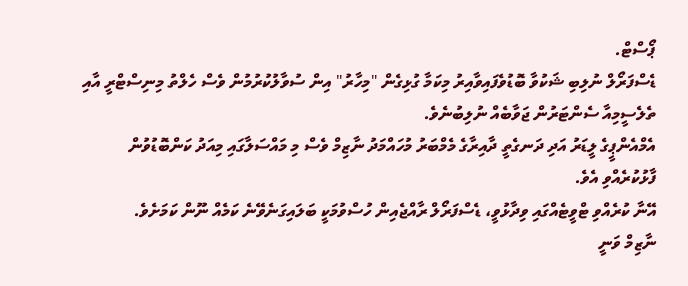ޕޯސްޓް.
ޑެސްފަރޯލް ނުލިބި ޝަކުވާ ބޮޑުވެފައިވާއިރު މިކަމާ ގުޅިގެން "މިހާރު" އިން ސުވާލުކުރުމުން ވެސް ހެލްތު މިނިސްޓްރީ އާއި ތެލެސީމިއާ ސެންޓަރުން ޖަވާބެއް ނުލިބުނެވެ.
އެމްއެންޕީގެ ލީޑަރު އަދި ދަނގެތީ ދާއިރާގެ މެމްބަރު މުހައްމަދު ނާޒިމް ވެސް މި މައްސަލާގައި މިއަދު ކަންބޮޑުވުން ފާޅުކުރެއްވި އެވެ.
އޭނާ ކުރެއްވި ޓްވީޓެއްގައި ވިދާޅުވީ، ޑެސްފަރޯލް ރާއްޖެއިން ހުސްވުމަކީ ބަލައިގަނެވޭނެ ކަމެއް ނޫން ކަމަށެވެ.
ނާޒިމް ވަނީ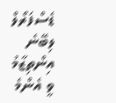ޑެސްފަރޯލް ލިބޭނެ އިންތިޒާމު ވީ އެންމެ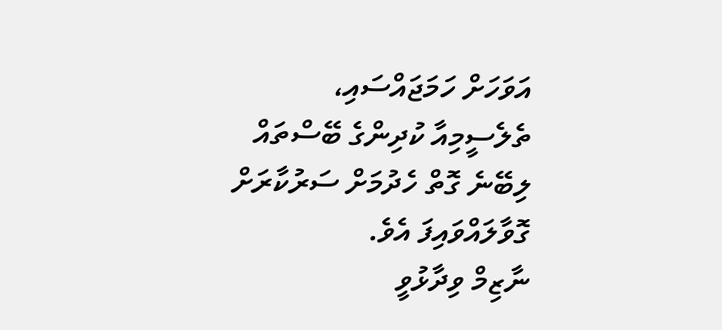އަވަހަށް ހަމަޖައްސައި، ތެލެސީމިއާ ކުދިންގެ ބޭސްތައް ލިބޭނެ ގޮތް ހެދުމަށް ސަރުކާރަށް ގޮވާލައްވައިފަ އެވެ.
ނާޒިމް ވިދާޅުވީ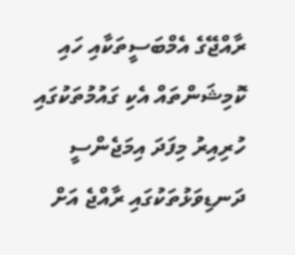ރާއްޖޭގެ އެމްބަސީތަކާއި ހައި ކޮމިޝަންތައް އެކި ގައުމުތަކުގައި ހުރިއިރު މިފަދަ އިމަޖެންސީ ދަނޑިވަޅުތަކުގައި ރާއްޖެ އަށް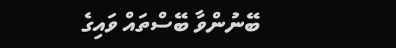ބޭނުންވާ ބޭސްތައް ވައިގެ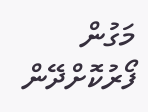މަގުން ފޯރުކޮށްދޭން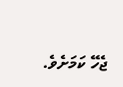ޖެހޭ ކަމަށެވެ.